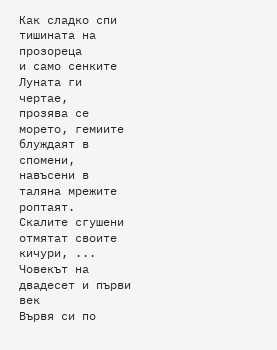Как сладко спи тишината на прозореца
и само сенките Луната ги чертае,
прозява се морето, гемиите блуждаят в спомени,
навъсени в таляна мрежите роптаят.
Скалите сгушени отмятат своите кичури, ...
Човекът на двадесет и първи век
Вървя си по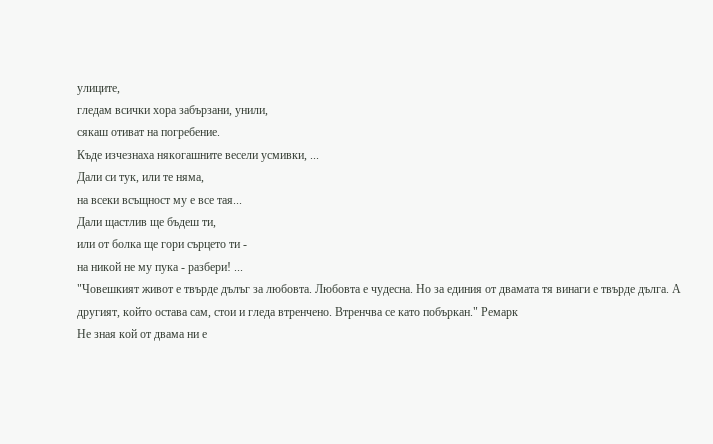улиците,
гледам всички хора забързани, унили,
сякаш отиват на погребение.
Къде изчезнаха някогашните весели усмивки, ...
Дали си тук, или те няма,
на всеки всъщност му е все тая...
Дали щастлив ще бъдеш ти,
или от болка ще гори сърцето ти -
на никой не му пука - разбери! ...
"Човешкият живот е твърде дълъг за любовта. Любовта е чудесна. Но за единия от двамата тя винаги е твърде дълга. А другият, който остава сам, стои и гледа втренчено. Втренчва се като побъркан." Ремарк
Не зная кой от двама ни е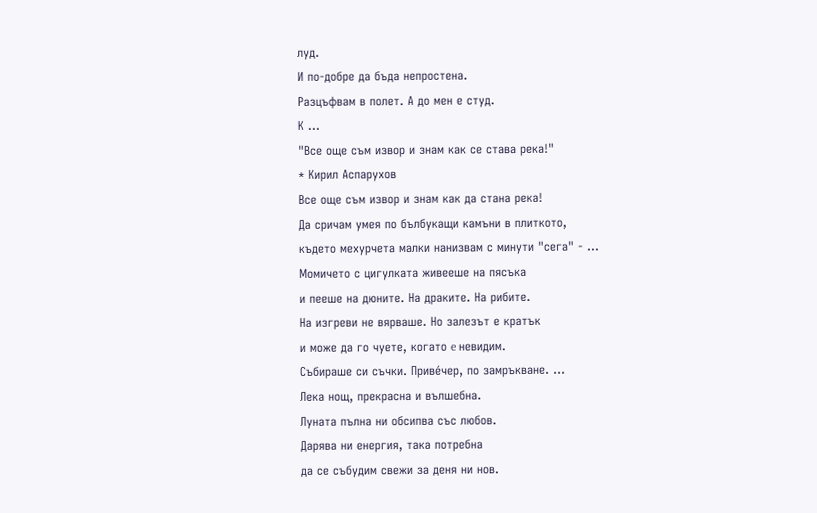луд.
И по-добре да бъда непростена.
Разцъфвам в полет. А до мен е студ.
К ...
"Все още съм извор и знам как се става река!"
* Кирил Аспарухов
Все още съм извор и знам как да стана река!
Да сричам умея по бълбукащи камъни в плиткото,
където мехурчета малки нанизвам с минути "сега" - ...
Момичето с цигулката живееше на пясъка
и пееше на дюните. На драките. На рибите.
На изгреви не вярваше. Но залезът е кратък
и може да го чуете, когато e невидим.
Събираше си съчки. Привéчер, по замръкване. ...
Лека нощ, прекрасна и вълшебна.
Луната пълна ни обсипва със любов.
Дарява ни енергия, така потребна
да се събудим свежи за деня ни нов.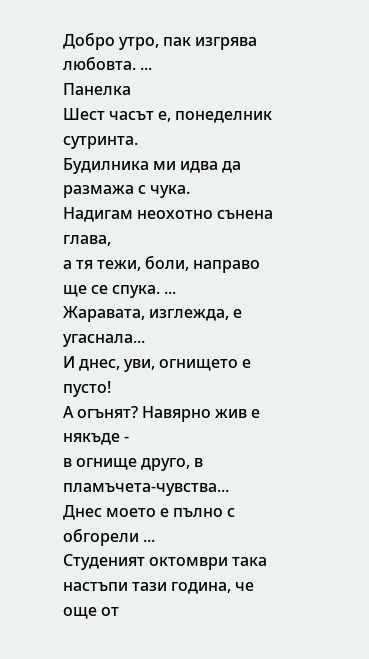Добро утро, пак изгрява любовта. ...
Панелка
Шест часът е, понеделник сутринта.
Будилника ми идва да размажа с чука.
Надигам неохотно сънена глава,
а тя тежи, боли, направо ще се спука. ...
Жаравата, изглежда, е угаснала...
И днес, уви, огнището е пусто!
А огънят? Навярно жив е някъде -
в огнище друго, в пламъчета-чувства...
Днес моето е пълно с обгорели ...
Студеният октомври така настъпи тази година, че още от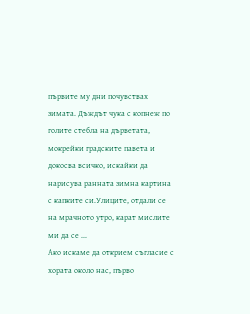първите му дни почувствах зимата. Дъждът чука с копнеж по голите стебла на дърветата, мокрейки градските павета и докосва всичко, искайки да нарисува ранната зимна картина с капките си.Улиците, отдали се на мрачното утро, карат мислите ми да се ...
Ако искаме да открием съгласие с хората около нас, първо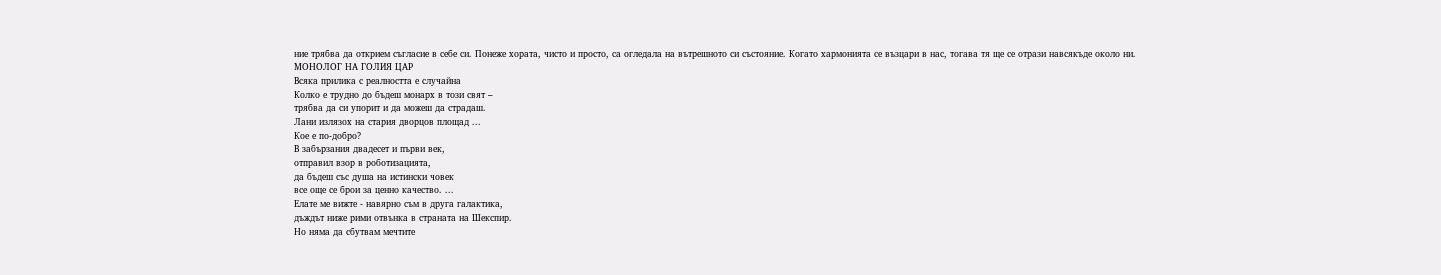ние трябва да открием съгласие в себе си. Понеже хората, чисто и просто, са огледала на вътрешното си състояние. Когато хармонията се възцари в нас, тогава тя ще се отрази навсякъде около ни.
МОНОЛОГ НА ГОЛИЯ ЦАР
Всяка прилика с реалността е случайна
Колко е трудно до бъдеш монарх в този свят –
трябва да си упорит и да можеш да страдаш.
Лани излязох на стария дворцов площад ...
Кое е по-добро?
В забързания двадесет и първи век,
отправил взор в роботизацията,
да бъдеш със душа на истински човек
все още се брои за ценно качество. ...
Елате ме вижте - навярно съм в друга галактика,
дъждът ниже рими отвънка в страната на Шекспир.
Но няма да сбутвам мечтите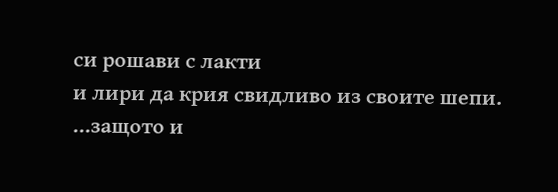си рошави с лакти
и лири да крия свидливо из своите шепи.
...защото и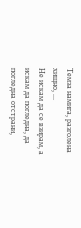Темза намига, разголена хищно, ...
Не искам да се взирам, а искам да погледна, да погледна отстрани,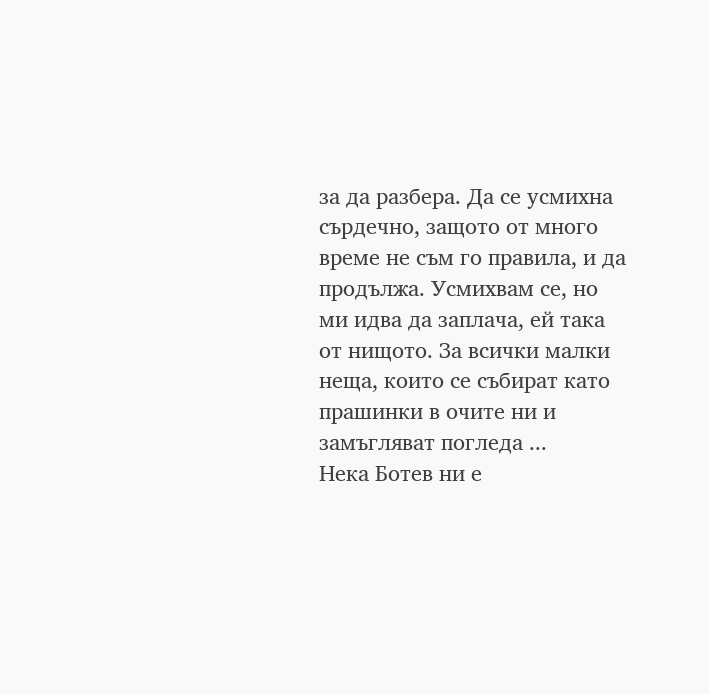за да разбера. Да се усмихна сърдечно, защото от много време не съм го правила, и да продължа. Усмихвам се, но ми идва да заплача, ей така от нищото. За всички малки неща, които се събират като прашинки в очите ни и замъгляват погледа ...
Нека Ботев ни е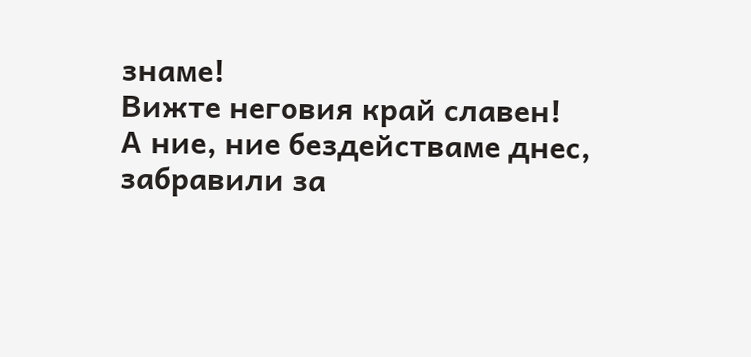знаме!
Вижте неговия край славен!
А ние, ние бездействаме днес,
забравили за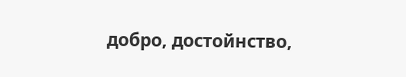добро, достойнство,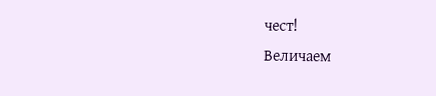чест!
Величаем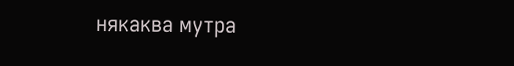някаква мутра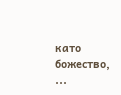като божество, ...